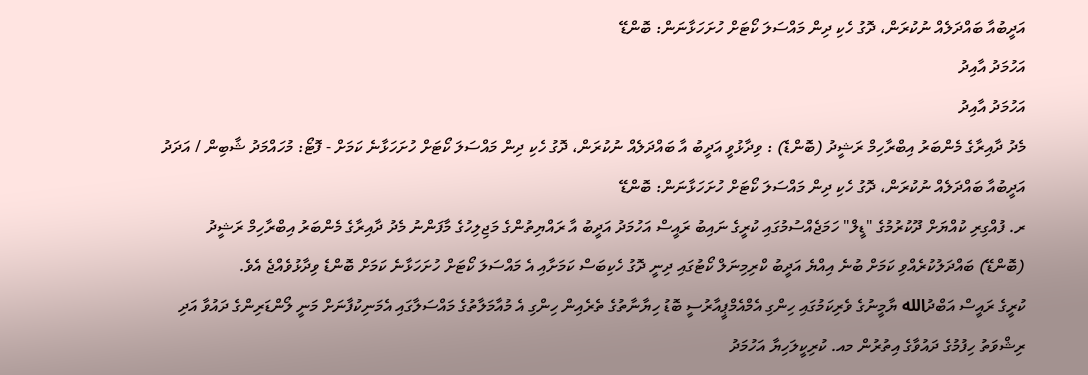އަދީބުއާ ބައްދަލެއް ނުކުރަން، ދޮގު ހެކި ދިން މައްސަލަ ކޯޓަށް ހުށަހަޅާނަން: ބޮންޑޭ
އަހުމަދު އާއިދު
އަހުމަދު އާއިދު
މެދު ދާއިރާގެ މެންބަރު އިބްރާހިމް ރަޝީދު (ބޮންޑެ) : ވިދާޅުވީ އަދީބު އާ ބައްދަލެއް ނުކުރަން، ދޮގު ހެކި ދިން މައްސަލަ ކޯޓަށް ހުށަހަޅާނެ ކަމަށް - ފޮޓޯ: މުހައްމަދު ޝާބިން / އަދަދު
އަދީބުއާ ބައްދަލެއް ނުކުރަން، ދޮގު ހެކި ދިން މައްސަލަ ކޯޓަށް ހުށަހަޅާނަން: ބޮންޑޭ
ރ. ފުއްގިރި ކުއްޔަށް ދޫކުރުމުގެ "ޑީލް" ހަމަޖެއްސުމުގައި ކުރީގެ ނައިބު ރައީސް އަހުމަދު އަދީބު އާ ރައްޔިތުންގެ މަޖިލިހުގެ މާފަންނު މެދު ދާއިރާގެ މެންބަރު އިބްރާހިމް ރަޝީދު (ބޮންޑޭ) ބައްދަލުކުރެއްވި ކަމަށް ބުނެ އިއްޔެ އަދީބު ކްރިމިނަލް ކޯޓުގައި ދިނީ ދޮގު ހެކިބަސް ކަމަށާއި އެ މައްސަލަ ކޯޓަށް ހުށަހަޅާނެ ކަމަށް ބޮންޑެ ވިދާޅުވެއްޖެ އެވެ.
ކުރީގެ ރައީސް އަބްދުالله ޔާމީނުގެ ވެރިކަމުގައި ހިންގި އެމްއެމްޕީއާރުސީ ބޮޑު ހިޔާނާތުގެ ތެރެއިން ހިންގި އެ މުއާމަލާތުގެ މައްސަލާގައި އެމަނިކުފާނަށް މަނީ ލޯންޑަރިންގެ ދައުވާ އަދި ރިޝްވަތު ހިފުމުގެ ދައުވާގެ އިތުރުން މއ. ކުރިކީލަހިޔާ އަހުމަދު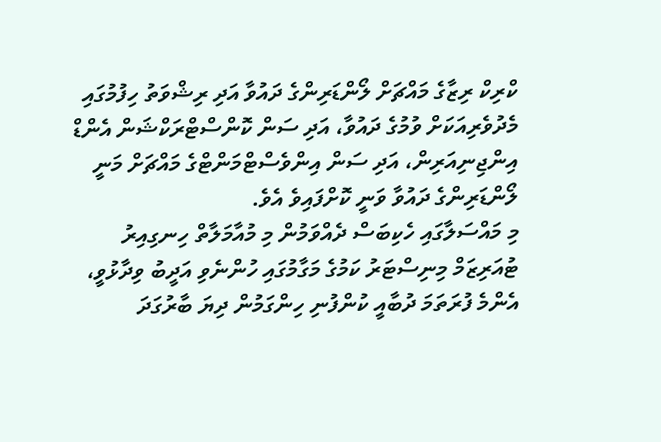ކްރިކް ރިޒާގެ މައްޗަށް ލޯންޑަރިންގެ ދައުވާ އަދި ރިޝްވަތު ހިފުމުގައި މެދުވެރިއަކަށް ވުމުގެ ދައުވާ، އަދި ސަން ކޮންސްޓްރަކްޝަން އެންޑް އިންޖިނިއަރިން، އަދި ސަން އިންވެސްޓްމަންޓްގެ މައްޗަށް މަނީ ލޯންޑަރިންގެ ދައުވާ ވަނީ ކޮށްފައިވެ އެވެ.
މި މައްސަލާގައި ހެކިބަސް ދެއްވަމުން މި މުއާމަލާތް ހިނގިއިރު ޓުއަރިޒަމް މިނިސްޓަރު ކަމުގެ މަގާމުގައި ހުންނެވި އަދީބު ވިދާޅުވީ، އެންމެ ފުރަތަމަ ދުބާއީ ކުންފުނި ހިންގަމުން ދިޔަ ބާރުގަދަ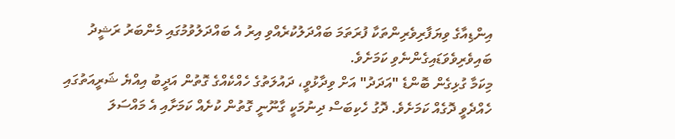އިންޑިއާގެ ވިޔަފާރިވެރިންތަކާ ފުރަތަމަ ބައްދަލުކުރެއްވި އިރު އެ ބައްދަލުވުމުގައި މެންބަރު ރަޝީދު ބައިވެރިވެވަޑައިގެންނެވި ކަމަށެވެ.
މިކަމާ ގުޅިގެން ބޮންޑެ "އަދަދު" އަށް ވިދާޅުވީ، ދައުލަތުގެ ހެއްކެއްގެ ގޮތުން އަދީބު އިއްޔެ ޝަރީއަތުގައި ހެއްދެވީ ދޮގެއް ކަމަށެވެ. ދޮގު ހެކިބަސް ދިނުމަކީ ގާނޫނީ ގޮތުން ކުށެއް ކަމަށާއި އެ މައްސަލަ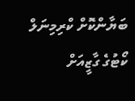ބަޔާންކޮށް ކްރިމިނަލް ކޯޓުގެ ގާޒީއަށް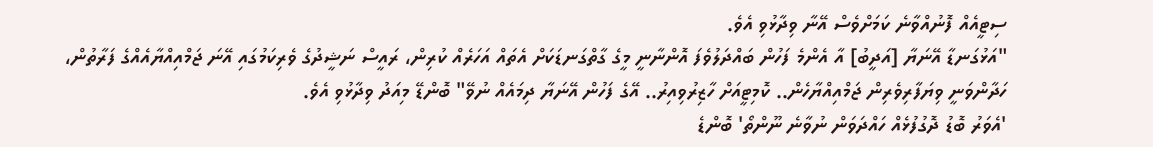ސިޓީއެއް ފޮނުއްވާނެ ކަމަށްވެސް އޭނާ ވިދާޅުވި އެވެ.
"އަޅުގަނޑާ އޭނަޔާ [އަދީބު] އާ އެންމެ ފަހުން ބައްދަލުވެފަ އޮންނާނީ މީގެ ގާތްގަނޑަކަށް އެތައް އަހަރެއް ކުރިން، ރައީސް ނަޝީދުގެ ވެރިކަމުގައި އޭނަ ޖަމްއިއްޔާއެއްގެ ފަރާތުން، ހަދާންވަނީ ވިޔަފާރިވެރިން ޖަމްއިއްޔާހެން.. ކޮމިޓީއަށް ހާޒިރުވިއިރު.. އޭގެ ފަހުން އޭނަޔާ ދިމައެއް ނުވޭ" ބޮންޑޭ މިއަދު ވިދާޅުވި އެވެ.
'އެވަރު ބޮޑު ދޮގުފުޅެއް ހައްދަވަން ނުވާނެ ނޫންތޯ' ބޮންޑެ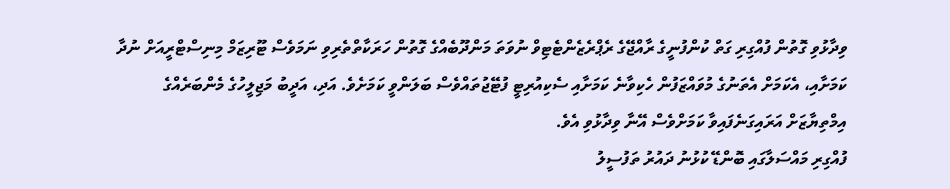ވިދާޅުވި ގޮތުން ފުއްގިރި ގަތް ކުންފުނީގެ ރާއްޖޭގެ ރެޕްރެޒެންޓެޓިވް ނުވަތަ މަންދޫބެއްގެ ގޮތުން ހަރަކާތްތެރިވި ނަމަވެސް ޓޫރިޒަމް މިނިސްޓްރީއަށް ނުދާ ކަމަށާއި، އެކަމަށް އެތަނުގެ މުވައްޒަފުން ހެކިވާނެ ކަމަށާއި ސެކިއުރިޓީ ފުޓޭޖުތައްވެސް ބަލަންވީ ކަމަށެވެ. އަދި، އަދީބު މަޖިލީހުގެ މެންބަރެއްގެ އިމްތިޔާޒަށް އަރައިގަނެފައިވާ ކަމަށްވެސް އޭނާ ވިދާޅުވި އެވެ.
ފުއްގިރި މައްސަލާގައި ބޮންޑޭ ކުޅުނު ދައުރު ތަފުސީލު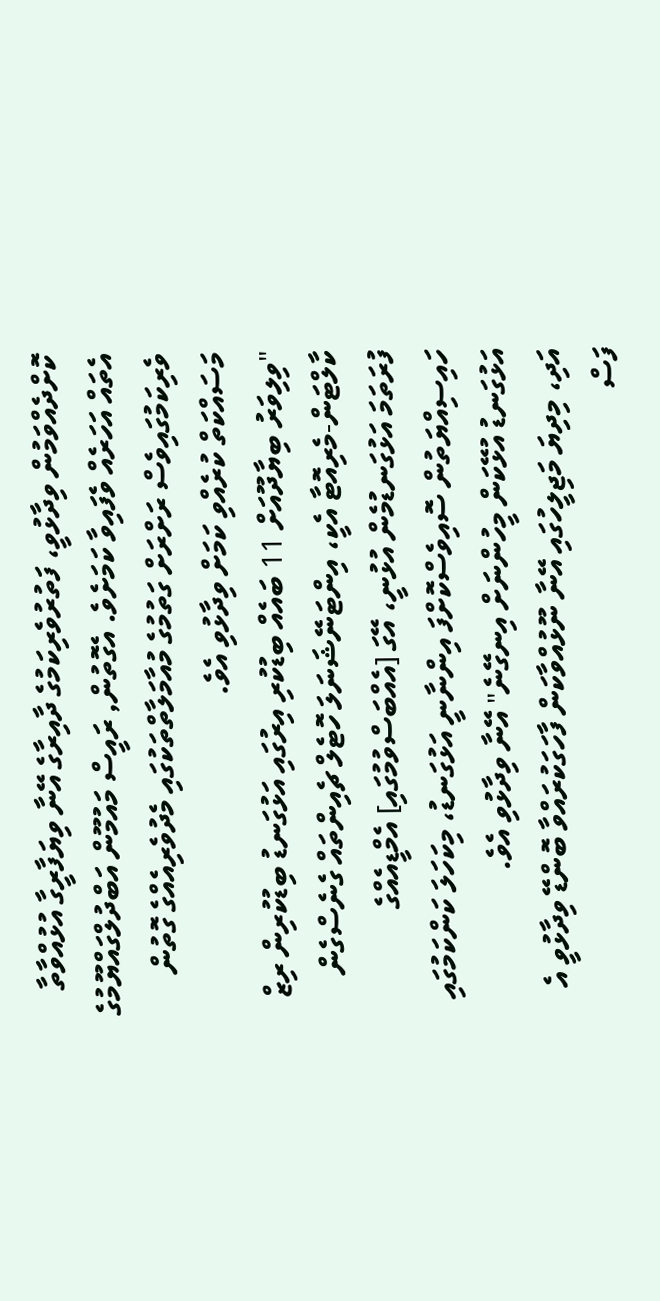ކޮށްދެއްވަމުން ވިދާޅުވީ، ފަތުރުވެރިކަމުގެ ދާއިރާގެ އޭނާ ވިޔަފާރީގާ އުޅުއްވާތާ އެތައް އަހަރެއް ވެފައިވާ ކަމަށެވެ. އެގޮތުން, ރައީސް މައުމޫން އަބްދުލްގައްޔޫމުގެ ވެރިކަމުގައިވެސް ރަށްރަށް ގަތުމުގެ މުއާމަލާތްތަކުގައި މެދުވެރިއެއްގެ ގޮތުން މަސައްކަތް ކުރެއްވި ކަމަށް ވިދާޅުވި އެވެ.
"ވިލިވަރު ބިޔާދޫއަށް 11 ބައެއް ބިޑުކުރި އިރުގައި އަޅުގަނޑު ބިޑުކުރިން ރިޒް ކާލްޓަން-މެރިއޮޓާ އެކީ، އިންޓަނޭޝަނަލަ ހޮޓެލް ޗެއިންތައް ގެނެސްގެން ފުރަތަމަ އަޅުގަނޑުމެން އުޅުނީ، އޭގަ [އެއްބަސްވުމުގައި] އެމްޑީއެއްގެ ހައިސިއްޔަތުން ސޮއިވެސްކޮށްފަ އިންނާނީ އަޅުގަނޑު، މިކަހަލަ ކަންކަމުގައި އަޅުގަނޑު އުޅޭކަން މީހުންނަށް އިނގޭނެ" އޭނާ ވިދާޅުވި އެވެ.
އަދި، މިދިޔަ މަޖިލީހުގައި އޭނާ ނޫޅުއްވާކަން ފާހަގަކުރައްވާ ބޮންޑޭ ވިދާޅުވީ އެ ފަސް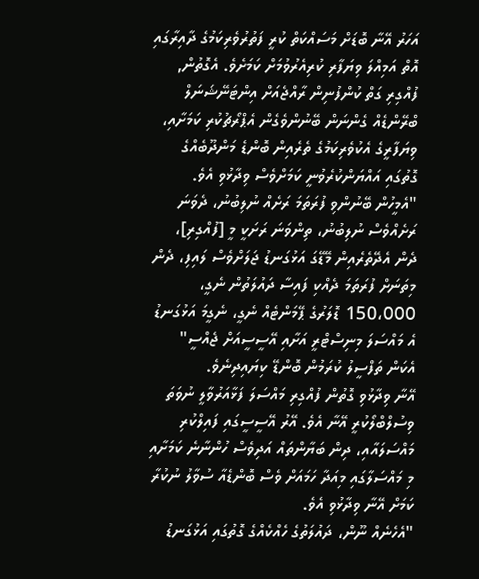އަހަރު އޭނާ ބޮޑަށް މަސައްކަތް ކުރީ ފަތުރުވެރިކަމުގެ ދާއިރާގައި އޮތް އަމިއްލަ ވިޔަފާރި ކުރިއެރުވުމަށް ކަމަށެވެ. އެގޮތުން, ފުއްގިރި ގަތް ކުންފުނިން ރާއްޖެއަށް އިންޓަނޭޝަނަލް ބްރޭންޑެއް ގެންނަން ބޭނުންވެގެން އެޕްރޯޗުކުރި ކަމަށާއި، ވިޔަފާރީގެ އެކުވެރިކަމުގެ ތެރެއިން ބޮންޑެ މަންދޫބެއްގެ ގޮތުގައި އައްޔަންކުރެވުނީ ކަމަށްވެސް ވިދާޅުވި އެވެ.
"އެމީހުން ބޭނުންވި ފުރަތަމަ ރަށެއް ނުލިބުނު، ދެވަނަ ރަށެއްވެސް ނުލިބުނު، ތިންވަނަ ރަށަކީ މީ [ފުއްގިރި]، ދެން އެދޭތެރެއިން މޭޑޭގަ އަޅުގަނޑު ޖަލަށްވެސް ލައިފި، ދެން މިތަނަށް ފުރަތަމަ ދެއްކި ފައިސާ ދައުލަތުން ނެގީ، 150،000 ޑޮލަރުގެ ޕޭމަންޓެއް ނެގީ، ނެގީމަ އަޅުގަނޑު އެ މައްސަލަ މިނިސްޓްރީ އަށާއި އޭސީސީއަށް ޖެއްސީ" އެކަން ތަފްސީލު ކުރަމުން ބޮންޑޭ ކިޔައިދިނެވެ.
އޭނާ ވިދާޅުވި ގޮތުން ފުއްގިރި މައްސަލަ ފަޅާއަރުވާލީ ނުވަތަ ވިސުލްބްލޯކުރީ އޭނާ އެވެ. އޭރު އޭސީސީގައި ފައިލްކުރި މައްސަލައާއި، ދިން ބަޔާންތައް އަދިވެސް ހުންނާނެ ކަމަށާއި މި މައްސަލާގައި މިއަދާ ހަމައަށް ވެސް ބޮންޑެއާ ސުވާލު ނުކުރާ ކަމަށް އޭނާ ވިދާޅުވި އެވެ.
"އެހެނެއް ނޫން، ދައުލަތުގެ ހެއްކެއްގެ ގޮތުގައި އަޅުގަނޑު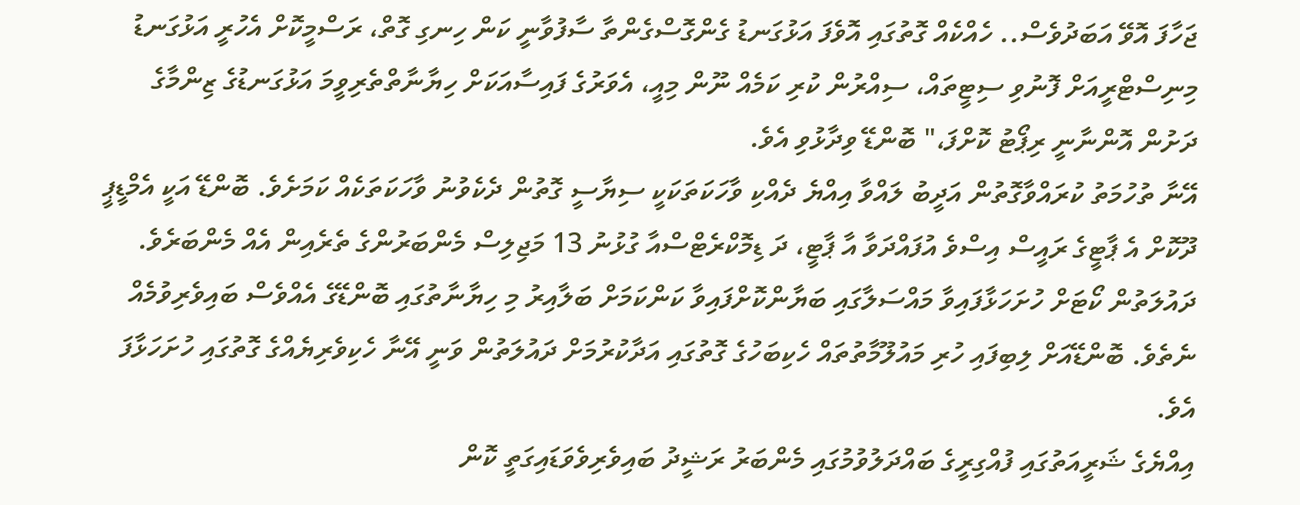ޖަހާފަ އޮވޭ އަބަދުވެސް.. ހެއްކެއް ގޮތުގައި އޮވެފަ އަޅުގަނޑު ގެންގޮސްގެންތާ ސާފުވާނީ ކަން ހިނގި ގޮތް، ރަސްމީކޮށް އެހުރީ އަޅުގަނޑު މިނިސްޓްރީއަށް ފޮނުވި ސިޓީތައް، ސިއްރުން ކުރި ކަމެއް ނޫން މިއީ، އެވަރުގެ ފައިސާއަކަށް ހިޔާނާތްތެރިވީމަ އަޅުގަނޑުގެ ޒިންމާގެ ދަށުން އޮންނާނީ ރިޕޯޓު ކޮށްފަ،" ބޮންޑޭ ވިދާޅުވި އެވެ.
އޭނާ ތުހުމަތު ކުރައްވާގޮތުން އަދީބު ލައްވާ އިއްޔެ ދެއްކި ވާހަކަތަކަކީ ސިޔާސީ ގޮތުން ދެކެވުނު ވާހަކަތަކެއް ކަމަށެވެ. ބޮންޑޭ އަކީ އެމްޑީޕީ ދޫކޮށް އެ ޕާޓީގެ ރައީސް އިސްވެ އުފައްދަވާ އާ ޕާޓީ، ދަ ޑިމޮކްރެޓްސްއާ ގުޅުނު 13 މަޖިލިސް މެންބަރުންގެ ތެރެއިން އެއް މެންބަރެވެ.
ދައުލަތުން ކޯޓަށް ހުށަހަޅާފައިވާ މައްސަލާގައި ބަޔާންކޮށްފައިވާ ކަންކަމަށް ބަލާއިރު މި ހިޔާނާތުގައި ބޮންޑޭގެ އެއްވެސް ބައިވެރިވުމެއް ނެތެވެ. ބޮންޑޭއަށް ލިބިފައި ހުރި މައުލޫމާތުތައް ހެކިބަހުގެ ގޮތުގައި އަދާކުރުމަށް ދައުލަތުން ވަނީ އޭނާ ހެކިވެރިޔެއްގެ ގޮތުގައި ހުށަހަޅާފަ އެވެ.
އިއްޔެގެ ޝަރީއަތުގައި ފުއްގިރީގެ ބައްދަލުވުމުގައި މެންބަރު ރަޝީދު ބައިވެރިވެވަޑައިގަތީ ކޮން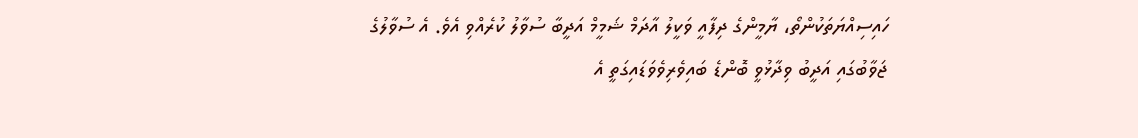ހައިސިއްޔަތަކުންތޯ، ޔާމީންގެ ދިފާއީ ވަކީލު އާދަމް ޝަމީމް އަދީބާ ސުވާލު ކުރެއްވި އެވެ. އެ ސުވާލުގެ ޖަވާބުގައި އަދީބު ވިދާޅުވީ ބޮންޑެ ބައިވެރިވެވަޑައިގަތީ އެ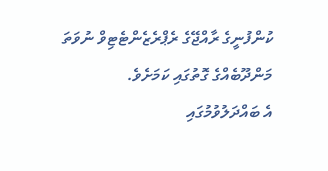ކުންފުނީގެ ރާއްޖޭގެ ރެޕްރެޒެންޓެޓިވް ނުވަތަ މަންދޫބެއްގެ ގޮތުގައި ކަމަށެވެ.
އެ ބައްދަލުވުމުގައި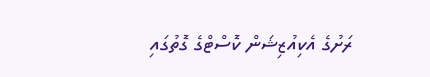ރަށުގެ އެކިއުޒިޝަން ކޮސްޓްގެ ގޮތުގައި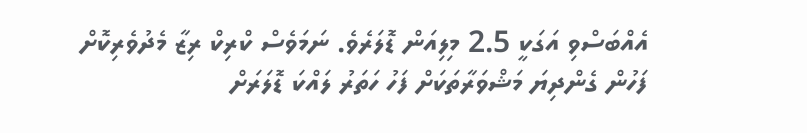އެއްބަސްވި އަގަކީ 2.5 މިލިއަން ޑޮލަރެވެ. ނަމަވެސް ކްރިކް ރިޒާ މެދުވެރިކޮށް ފަހުން ގެންދިޔަ މަޝްވަރާތަކަށް ފަހު ހަތަރު ލައްކަ ޑޮލަރަށް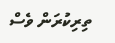ތިރިކުރަން ވެސް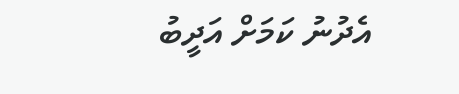އެދުނު ކަމަށް އަދީބު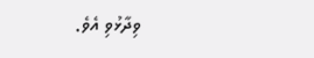ވިދާޅުވި އެވެ.